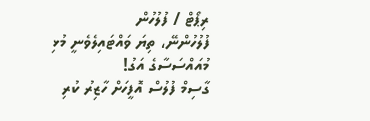ރިޕޯޓް / ފުލުހުން
ފުލުހުންނޭ، ތިޔަ ވައްޓައިލެވެނީ މުޅި މުއައްސަސާގެ އަގު!
ގާސިމް ފުލުސް އޮފީހަށް ހާޒިރު ކުރި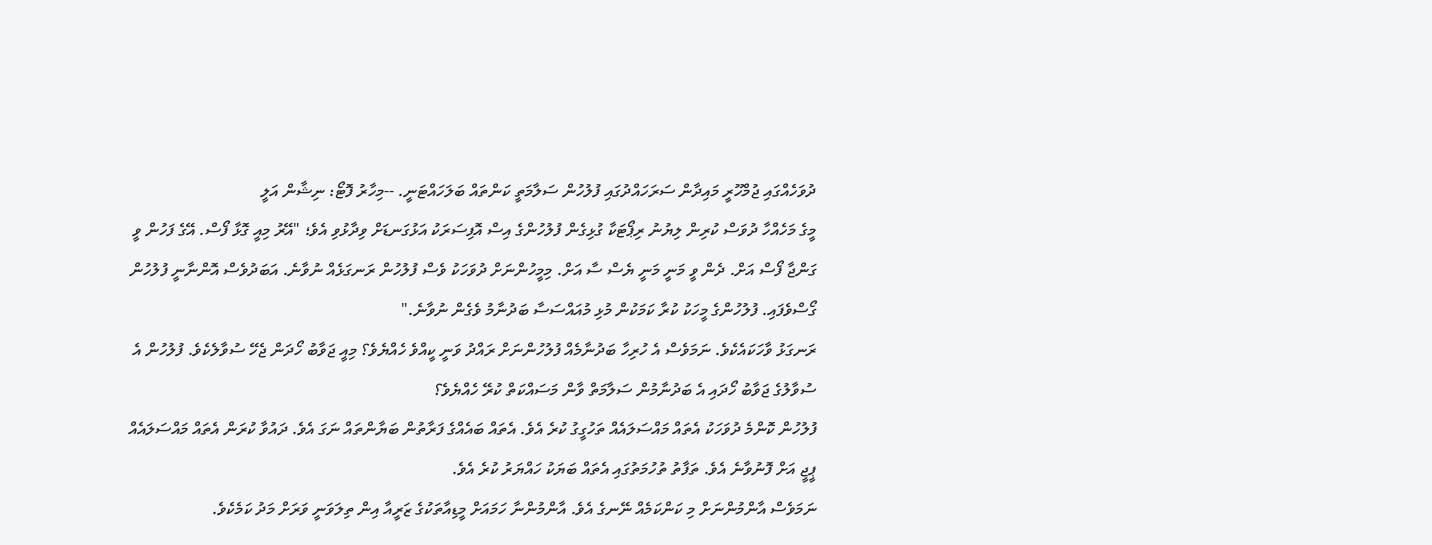ދުވަހެއްގައި ޖުމްހޫރީ މައިދާން ސަރަހައްދުގައި ފުލުހުން ސަލާމަތީ ކަންތައް ބަލަހައްޓަނީ. --މިހާރު ފޮޓޯ: ނިޝާން އަލީ
މީގެ މަހެއްހާ ދުވަސް ކުރިން ލިޔުނު ރިޕޯޓަކާ ގުޅިގެން ފުލުހުންގެ އިސް އޮފިސަރަކު އަޅުގަނޑަށް ވިދާޅުވި އެވެ؛ "އޭރު މިއީ ގޮޅާ ފޯސް. އޭގެ ފަހުން ވީ ގަންޖާ ފޯސް އަށް. ދެން ވީ މަނީ މަނީ ޔެސް ސާ އަށް. މިމީހުންނަށް ދުވަހަކު ވެސް ފުލުހުން ރަނގަޅެއް ނުވާނެ. އަބަދުވެސް އޮންނާނީ ފުލުހުން ގޯސްވެފައި. ފުލުހުންގެ މީހަކު ކުރާ ކަމަކުން މުޅި މުއައްސަސާ ބަދުނާމު ވެގެން ނުވާނެ."
ރަނގަޅު ވާހަކައެކެވެ. ނަމަވެސް އެ ހުރިހާ ބަދުނާމެއް ފުލުހުންނަށް ރައްދު ވަނީ ކީއްވެ ހެއްޔެވެ؟ މިއީ ޖަވާބު ހޯދަން ޖެހޭ ސުވާލެކެވެ. ފުލުހުން އެ ސުވާލުގެ ޖަވާބު ހޯދައި އެ ބަދުނާމުން ސަލާމަތް ވާން މަސައްކަތް ކުރޭ ހެއްޔެވެ؟
ފުލުހުން ކޮންމެ ދުވަހަކު އެތައް މައްސަލައެއް ތަހުގީގު ކުރެ އެވެ. އެތައް ބައެއްގެ ފަރާތުން ބަޔާންތައް ނަގަ އެވެ. ދައުވާ ކުރަން އެތައް މައްސަލައެއް ޕީޖީ އަށް ފޮނުވާނެ އެވެ. ތަފާތު ތުހުމަތުގައި އެތައް ބަޔަކު ހައްޔަރު ކުރެ އެވެ.
ނަމަވެސް އާންމުންނަށް މި ކަންކަމެއް ނޭނގެ އެވެ. އާންމުންނާ ހަމައަށް މީޑިއާތަކުގެ ޒަރީއާ އިން ތިލަވަނީ ވަރަށް މަދު ކަމެކެވެ.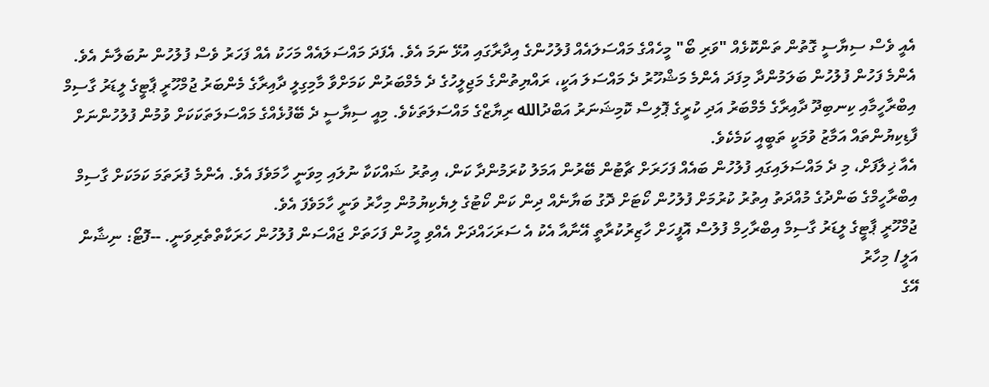އެއީ ވެސް ސިޔާސީ ގޮތުން ތަންކޮޅެއް "ވަރި ބޯ" މީހެއްގެ މައްސަލައެއް ފުލުހުންގެ އިދާރާގައި އުޅޭ ނަމަ އެވެ. އެފަދަ މައްސަލައެއް މަހަކު އެއް ފަހަރު ވެސް ފުލުހުން ނުބަލާނެ އެވެ.
އެންމެ ފަހުން ފުލުހުން ބަލަމުންދާ މިފަދަ އެންމެ މަޝްހޫރު ދެ މައްސަލަ އަކީ، ރައްޔިތުންގެ މަޖިލީހުގެ ދެ މެމްބަރުން ކަމަށްވާ މާމިގިލީ ދާއިރާގެ މެންބަރު ޖުމްހޫރީ ޕާޓީގެ ލީޑަރު ގާސިމް އިބްރާހީމާއި ކިނބިދޫ ދާއިރާގެ މެމްބަރު އަދި ކުރީގެ ޕޮލިސް ކޮމިޝަނަރު އަބްދުالله ރިޔާޒްގެ މައްސަލަތަކެވެ. މިއީ ސިޔާސީ ދެ ބޭފުޅެއްގެ މައްސަލަތަކަކަށް ވުމުން ފުލުހުންނަށް ފާޑިކިޔުންތައް އަމާޒު ވުމަކީ ތަބީއީ ކަމެކެވެ.
އެއާ ޚިލާފަށް، މި ދެ މައްސަލައިގައި ފުލުހުން ބައެއް ފަހަރަށް ޗާޓުން ބޭރުން އަމަލު ކުރަމުންދާ ކަން، އިތުރު ޝައްކަކާ ނުލައި މިވަނީ ހާމަވެފަ އެވެ. އެންމެ ފުރަތަމަ ކަމަކަށް ގާސިމް އިބްރާހީމްގެ ބަންދުގެ މުއްދަތު އިތުރު ކުރުމަށް ފުލުހުން ކޯޓަށް ދޮގު ބަޔާނެއް ދިން ކަން ކޯޓުގެ ލިޔެކިޔުމުން މިހާރު ވަނީ ހާމަވެފަ އެވެ.
ޖުމްހޫރީ ޕާޓީގެ ލީޑަރު ގާސިމް އިބްރާހިމް ފުލުސް އޮފީހަށް ހާޒިރުކުރާތީ އޭނާއާ އެކު އެ ސަރަހައްދަށް އެއްވި މީހުން ފަހަތަށް ޖައްސަން ފުލުހުން ހަރަކާތްތެރިވަނީ. --ފޮޓޯ: ނިޝާން އަލީ/ މިހާރު
އޭގެ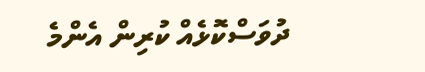ދުވަސްކޮޅެއް ކުރިން އެންމެ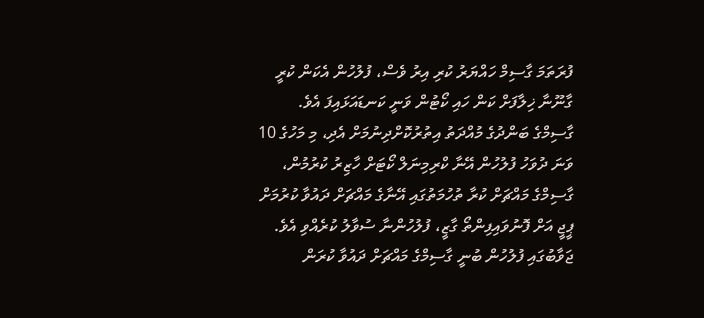ފުރަތަމަ ގާސިމް ހައްޔަރު ކުރި އިރު ވެސް، ފުލުހުން އެކަން ކުރީ ގާނޫނާ ޚިލާފަށް ކަން ހައި ކޯޓުން ވަނީ ކަނޑައަޅައިފަ އެވެ.
ގާސިމްގެ ބަންދުގެ މުއްދަތު އިތުރުކޮށްދިނުމަށް އެދި، މި މަހުގެ 10 ވަނަ ދުވަހު ފުލުހުން އޭނާ ކްރިމިނަލް ކޯޓަށް ހާޒިރު ކުރުމުން، ގާސިމްގެ މައްޗަށް ކުރާ ތުހުމަތުގައި އޭނާގެ މައްޗަށް ދައުވާ ކުރުމަށް ޕީޖީ އަށް ފޮނުވައިފިންތޯ ގާޒީ، ފުލުހުންނާ ސުވާލު ކުރެއްވި އެވެ. ޖަވާބުގައި ފުލުހުން ބުނީ ގާސިމްގެ މައްޗަށް ދައުވާ ކުރަން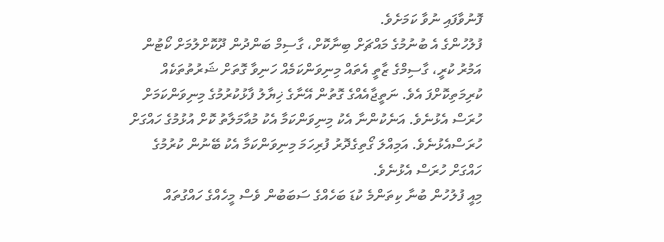ފޮނުވާފައި ނުވާ ކަމަށެވެ.
ފުލުހުންގެ އެ ބުނުމުގެ މައްޗަށް ބިނާކޮށް، ގާސިމް ބަންދުން ދޫކޮށްލުމަށް ކޯޓުން އަމުރު ކުރީ، ގާސިމްގެ ޒާތީ އެތައް މިނިވަންކަމެއް ހަނިވާ ގޮތަށް ޝަރުތުތަކެއް ކުރިމަތިކޮށްފަ އެވެ. ނަތީޖާއެއްގެ ގޮތުން އޭނާގެ ޚިޔާލު ފާޅުކުރުމުގެ މިނިވަންކަމަށް ހުރަސް އެޅުނެވެ. އަނެކުންނާ އެކު މިނިވަންކަމާ އެކު މުއާމަލާތު ކޮށް އުޅުމުގެ ހައްގަށް ހުރަސްއެޅުނެވެ. އަމިއްލަ ގޯތިގެދޮރު ފުރިހަމަ މިނިވަންކަމާ އެކު ބޭނުން ކުރުމުގެ ހައްގަށް ހުރަސް އެޅުނެވެ.
މިއީ ފުލުހުން ބުނާ ކިތަންމެ ކުޑަ ބަހެއްގެ ސަބަބުން ވެސް މީހެއްގެ ހައްގުތައް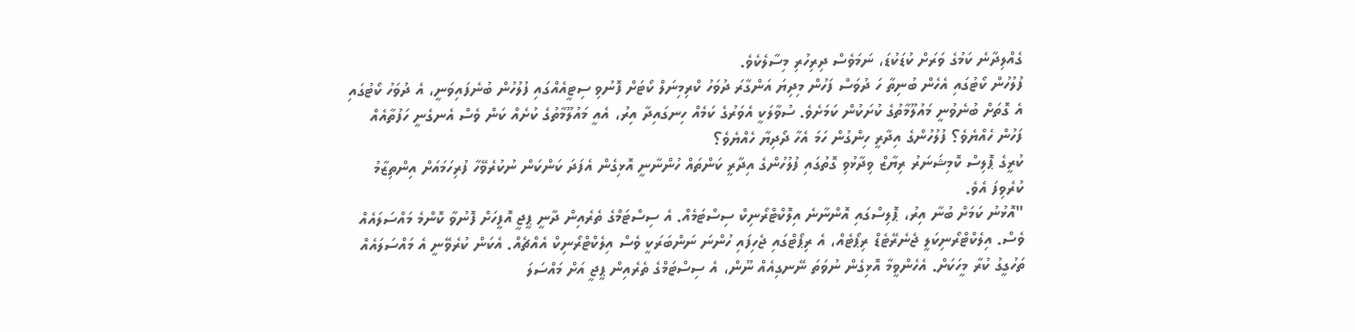ގެއްލިދާނެ ކަމުގެ ވަރަށް ކުޑަކުޑަ، ނަމަވެސް ދިރިހުރި މިސާލެކެވެ.
ފުލުހުން ކޯޓުގައި އެހެން ބުނިތާ ހަ ދުވަސް ފަހުން މިދިޔަ އަންގާރަ ދުވަހު ކްރިމިނަލް ކޯޓަށް ފޮނުވި ސިޓީއެއްގައި ފުލުހުން ބުނެފައިވަނީ، އެ ދުވަހު ކޯޓުގައި އެ ގޮތަށް ބުނެވުނީ މައުލޫމާތުގެ ކުށަކުން ކަމަށެވެ. ސުވާލަކީ އެވަރުގެ ކަމެއް ހިނގައިދާ އިރު، އެއީ މައުލޫމާތުގެ ކުށެއް ކަން ވެސް އެނގެނީ ހަފުތާއެއް ފަހުން ހެއްޔެވެ؟ ފުލުހުންގެ އިދާރީ ހިންގުން ހަމަ އެހާ ދޯދިޔާ ހެއްޔެވެ؟
ކުރީގެ ޕޮލިސް ކޮމިޝަނަރު ރިޔާޒް ވިދާޅުވި ގޮތުގައި ފުލުހުންގެ އިދާރީ ކަންތައް ހުންނާނީ އޮޅިގެން އެފަދަ ކަންކަން ނުކުރެވޭހާ ފުރިހަމައަށް އިންތިޒާމު ކުރެވިފަ އެވެ.
"އޮޅުނު ކަމަށް ބުނާ އިރު، ޕޮލިސްގައި އޮންނާނެ އިލޮކްޓްރޯނިކް ސިސްޓަމެއް. އެ ސިސްޓަމްގެ ތެރެއިން ދާނީ ޕީޖީ އޮފީހަށް ފޮނުވާ ކޮންމެ މައްސަލައެއް ވެސް. އިލެކްޓްރޯނިކަލީ ޖެނެރޭޓެޑް ރިޕޯޓެއް، އެ ރިޕޯޓްގައި ޖެހިފައި ހުންނަ ނަންބަރަކީ ވެސް އިލެކްޓްރޯނިކް އެއްޗެއް. އެކަން ކުރެވޭނީ އެ މައްސަލައެއް ތަހުގީގު ކުރާ މީހަކަށް. އެހެންވީމާ އޮޅިގެން ނުވަތަ ނޭނގިއެއް ނޫން، އެ ސިސްޓަމްގެ ތެރެއިން ޕީޖީ އަށް މައްސަލަ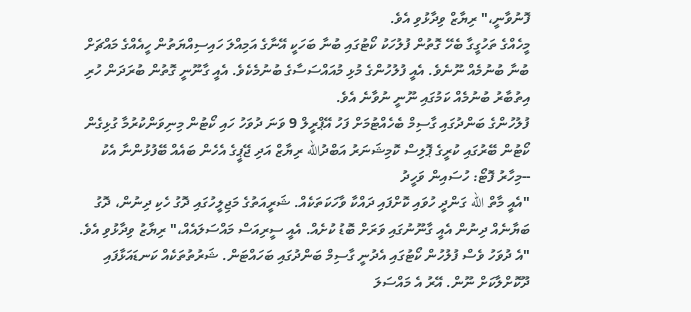ފޮނުވާނީ،" ރިޔާޒް ވިދާޅުވި އެވެ.
މީހެއްގެ ތަހުގީގާ ބެހޭ ގޮތުން ފުލުހަކު ކޯޓުގައި ބުނާ ބަހަކީ އޭނާގެ އަމިއްލަ ހައިސިއްޔަތުން ހީއެއްގެ މައްޗަށް ބުނާ ބުނުމެއް ނޫނެވެ. އެއީ ފުލުހުންގެ މުޅި މުއައްސަސާގެ ބުނުމެކެވެ. އެއީ ގާނޫނީ ގޮތުން ބުރަދަން ހުރި އިތުބާރު ބުނުމެއް ކަމުގައި ނޫނީ ނުވާނެ އެވެ.
ފުލުހުންގެ ބަންދުގައި ގާސިމް ބެހެއްޓުމަށް ފަހު އޭޕްރީލް 9 ވަނަ ދުވަހު ހައި ކޯޓުން މިނިވަންކުރުމާ ގުޅިގެން ކޯޓުން ބޭރުގައި ކުރީގެ ޕޮލިސް ކޮމިޝަނަރު އަބްދުالله ރިޔާޒް އަދި ޖޭޕީގެ އެހެން ބައެއް ބޭފުޅުންނާ އެކު --މިހާރު ފޮޓޯ: ހުސައިން ވަހީދު
"އެއީ މާތް الله ގަންދީ ހުވައި ކޮށްފައި ދައްކާ ވާހަކަތަކެއް. ޝަރީއަތުގެ މަޖިލީހުގައި ދޮގު ހެކި ދިނުން، ދޮގު ބަޔާނެއް ދިނުން އެއީ ގާނޫނުގައި ވަރަށް ބޮޑު ކުށެއް. އެއީ ސީރިއަސް މައްސަލައެއް،" ރިޔާޒު ވިދާޅުވި އެވެ.
"އެ ދުވަހު ވެސް ފުލުހުން ކޯޓުގައި އެދުނީ ގާސިމް ބަންދުގައި ބަހައްޓަން. ޝަރުތުތަކެއް ކަނޑައަޅާފައި ދޫކޮށްލާކަށް ނޫން. އޭރު އެ މައްސަލަ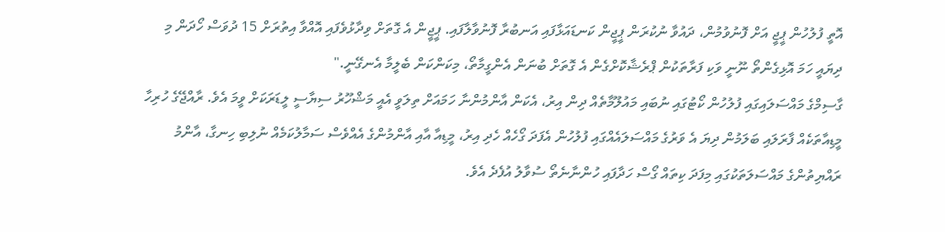އޮތީ ފުލުހުން ޕީޖީ އަށް ފޮނުވުމުން، ދައުވާ ނުކުރަން ޕީޖީން ކަނޑައަޅާފައި އަނބުރާ ފޮނުވާލާފައި. ޕީޖީން އެ ގޮތަށް ވިދާޅުވެފައި އޮއްވާ އިތުރަށް 15 ދުވަސް ހޯދަން މި ދިޔައީ ހަމަ އޮޅިގެންތޯ ނޫނީ ވަކި ފަރާތަކުން ޕްރެޝާކޮށްގެން އެ ގޮތަށް ބުނަން އެންގީމާތޯ، މިކަންކަން ބެލީމާ އެނގޭނީ."
ގާސިމްގެ މައްސަލައިގައި ފުލުހުން ކޯޓުގައި ނުބައި މައުލޫމާތެއް ދިން އިރު، އެކަން އާންމުންނާ ހަމައަށް ތިލަވީ އެއީ މަޝްހޫރު ސިޔާސީ ލީޑަރަކަށް ވީމަ އެވެ. ރާއްޖޭގެ ހުރިހާ މީޑިއާތަކެއް ފާރަލައި ބަލަމުން ދިޔަ އެ ވަރުގެ މައްސަލައެއްގައި ފުލުހުން އެފަދަ ގޯހެއް ހެދި އިރު، މީޑިއާ އާއި އާންމުންގެ އެއްވެސް ސަމާލުކަމެއް ނުލިބި ހިނގާ، އާންމު ރައްޔިތުންގެ މައްސަލަތަކުގައި މިފަދަ ކިތައް ގޯސް ހަދާފައި ހުންނާނެތޯ ސުވާލު އުފެދެ އެވެ.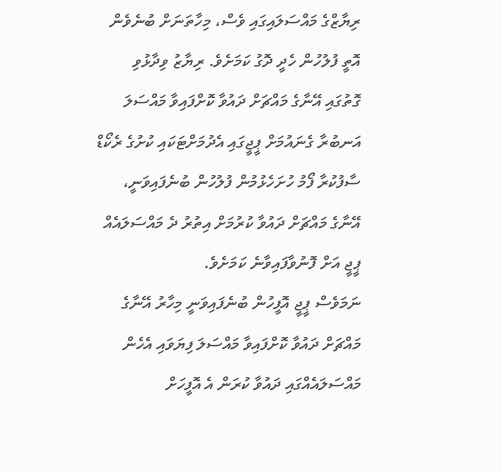ރިޔާޒްގެ މައްސަލައިގައި ވެސް، މިހާތަނަށް ބުނެވެން އޮތީ ފުލުހުން ހެދީ ދޮގު ކަމަށެވެ. ރިޔާޒު ވިދާޅުވި ގޮތުގައި އޭނާގެ މައްޗަށް ދައުވާ ކޮށްފައިވާ މައްސަލަ އަނބުރާ ގެނައުމަށް ޕީޖީގައި އެދުމަށްޓަކައި ކުށުގެ ރެކޯޑް ސާފުކުރާ ފޯމު ހުށަހެޅުމުން ފުލުހުން ބުނެފައިވަނީ، އޭނާގެ މައްޗަށް ދައުވާ ކުރުމަށް އިތުރު ދެ މައްސަލައެއް ޕީޖީ އަށް ފޮނުވާފައިވާނެ ކަމަށެވެ.
ނަމަވެސް ޕީޖީ އޮފީހުން ބުނެފައިވަނީ މިހާރު އޭނާގެ މައްޗަށް ދައުވާ ކޮށްފައިވާ މައްސަލަ ފިޔަވައި އެހެން މައްސަލައެއްގައި ދައުވާ ކުރަން އެ އޮފީހަށް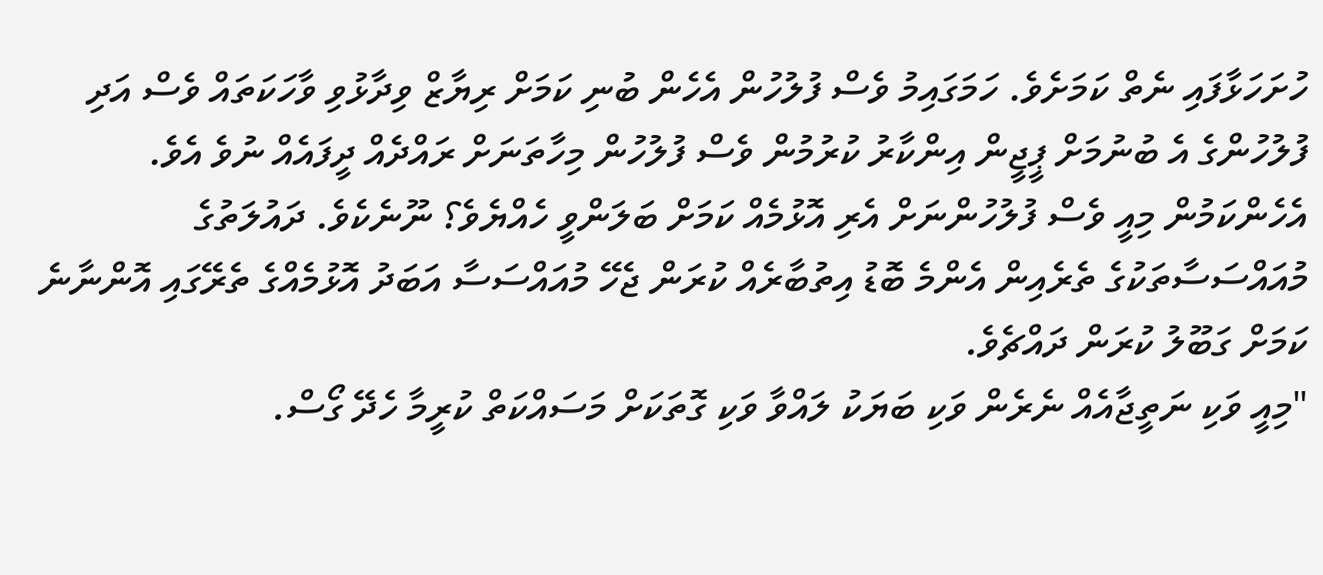ހުށަހަޅާފައި ނެތް ކަމަށެވެ. ހަމަގައިމު ވެސް ފުލުހުން އެހެން ބުނި ކަމަށް ރިޔާޒް ވިދާޅުވި ވާހަކަތައް ވެސް އަދި ފުލުހުންގެ އެ ބުނުމަށް ޕީޖީން އިންކާރު ކުރުމުން ވެސް ފުލުހުން މިހާތަނަށް ރައްދެއް ދީފައެއް ނުވެ އެވެ.
އެހެންކަމުން މިއީ ވެސް ފުލުހުންނަށް އެރި އޮޅުމެއް ކަމަށް ބަލަންވީ ހެއްޔެވެ؟ ނޫނެކެވެ. ދައުލަތުގެ މުއައްސަސާތަކުގެ ތެރެއިން އެންމެ ބޮޑު އިތުބާރެއް ކުރަން ޖެހޭ މުއައްސަސާ އަބަދު އޮޅުމެއްގެ ތެރޭގައި އޮންނާނެ ކަމަށް ގަބޫލު ކުރަން ދައްޗެވެ.
"މިއީ ވަކި ނަތީޖާއެއް ނެރެން ވަކި ބަޔަކު ލައްވާ ވަކި ގޮތަކަށް މަސައްކަތް ކުރީމާ ހެދޭ ގޯސް.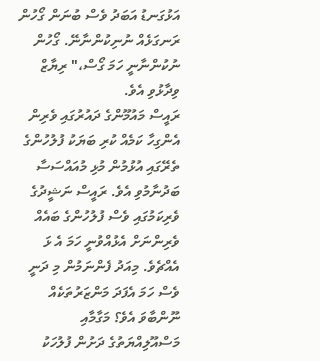އަޅުގަނޑު އަބަދު ވެސް ބުނަން ގޯހުން ރަނގަޅެއް ނުނިކުންނާނޭ. ގޯހުން ނުކުންނާނީ ހަމަ ގޯސް،" ރިޔާޒް ވިދާޅުވި އެވެ.
ރައީސް މައުމޫންގެ ދައުރުގައި ވެރިން އެންގިހާ ކަމެއް ކުރި ބަޔަކު ފުލުހުންގެ ތެރޭގައި އުޅުމުން މުޅި މުއައްސަސާ ބަދުނާމުވި އެވެ. ރައީސް ނަޝީދުގެ ވެރިކަމުގައި ވެސް ފުލުހުންގެ ބައެއް ވެރިންނަށް އެޅުއްވުނީ ހަމަ އެ ޅަ އެއްޗެވެ. މިއަދު ފެންނަމުން މި ދަނީ ވެސް ހަމަ އެފަދަ މަންޒަރުތަކެއް ނޫންބާވަ އެވެ؟ މަގާމާއި މަސްއޫލިއްޔަތުގެ ދަށުން ފުލުހަކު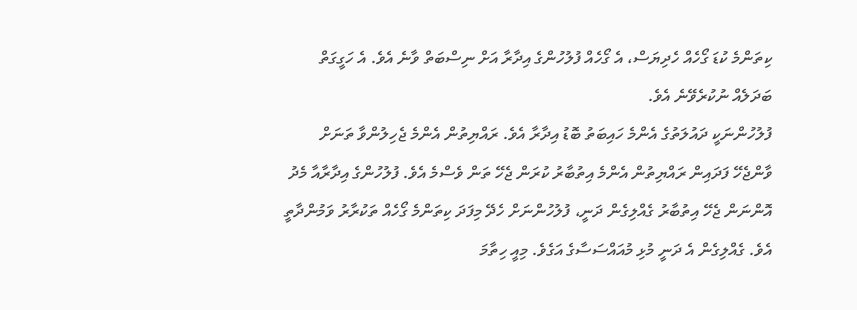ކިތަންމެ ކުޑަ ގޯހެއް ހެދިޔަސް، އެ ގޯހެއް ފުލުހުންގެ އިދާރާ އަށް ނިސްބަތް ވާނެ އެވެ. އެ ހަގީގަތް ބަދަލެއް ނުކުރެވޭނެ އެވެ.
ފުލުހުންނަކީ ދައުލަތުގެ އެންމެ ހައިބަތު ބޮޑު އިދާރާ އެވެ. ރައްޔިތުން އެންމެ ޖެހިލުންވާ ތަނަށް ވާންޖެހޭ ފަދައިން ރައްޔިތުން އެންމެ އިތުބާރު ކުރަން ޖެހޭ ތަން ވެސްމެ އެވެ. ފުލުހުންގެ އިދާރާއާ މެދު އޮންނަން ޖެހޭ އިތުބާރު ގެއްލިގެން ދަނީ، ފުލުހުންނަށް ހެދޭ މިފަދަ ކިތަންމެ ގޯހެއް ތަކުރާރު ވަމުންދާތީ އެވެ. ގެއްލިގެން އެ ދަނީ މުޅި މުއައްސަސާގެ އަގެވެ. މިއީ ހިތާމަ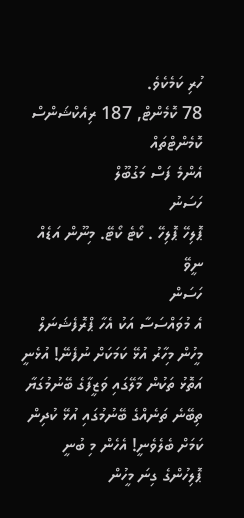ހުރި ކަމެކެވެ.
78 ކޮމެންޓް, 187 ރިއެކްޝަންސް
ކޮމެންޓްތައް
އެންމެ ފަސް މަގުބޫލް
ހަސަނު
ޕޮލިހޭ ޕޮލިހޭ . ކޯޓެ ކޯޓޭ. މިނޫން އަޑެއް ނީވޭ
ހަސަން
އެ މުވައްސަސާ އަކު އެހާ ޕްރޮފެޝަނަލް މީހުން މިހާރު އުޅޭ ކަމަކަށް ނުފެނޭ! އުޅެނީ އަތޮޅު ތަކުން މާލޭގައި ވަޒީފާގެ ބޭނުމުގަޔާ ތިބޭނެ ތަނެއްގެ ބޭނުމުގައި އުޅޭ ކުދިން ކަމަށް ބެލެވެނީ! އެހެން މި ބުނީ ޕޮލިހުންގެ ގިނަ މީހުން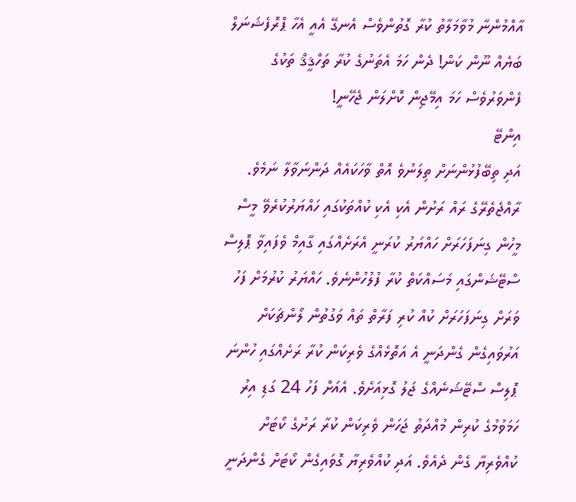އާއްމުންނާ މުވާމަލާތު ކުރާ ގޮތުންވެސް އެނގޭ އެއީ އެހާ ޕްރޮފެޝަނަލް ބަޔެއް ނޫން ކަން! ދެން ހަމަ އެތަނުގެ ކުރާ ތަހްޤީޤް ތަކުގެ ފެންވަރުވެސް ހަމަ އިމޭޖިން ކޮށްލަން ޖެހޭނީ!
އިންޓޭ
އަދި ތިބޭފުޅުންނަށް ތިލަނުވެ އޮތް ވާހަކައެއް ދަންނަވާލާ ނަމެވެ. ރާއްޖެތެރޭގެ ރައް ރަށުން އެކި އެކި ކުއްތަކުގައި ހައްޔަރުކުރެވޭ މީސް މީހުން ގިނަފަހަރަށް ހައްޔަރު ކުރަނީ އެރަށެއްގައި ގާއިމް ވެފައިވާ ޕޮލިސް ސްޓޭޝަންގައި މަސައްކަތް ކުރާ ފުލުހުންނެވެ. ހައްޔަރު ކުރުމަށް ފަހު ވަރަށް ގިނަފަހަރަށް ކުއް ކުރި ފަރާތް ތައް ވަގުތުން ލޯންޗަކަށް އަރުވައިގެން ގެންދަނީ އެ އަތޮޅެއްގެ ވެރިކަން ކުރާ ރަށެއްގައި ހުންނަ ޕޮލިސް ސްޓޭޝަނެއްގެ ޖަލު ގޮޅިއަށެވެ. އެއަށް ފަހު 24 ގަޑި އިރު ހަމަވުމުގެ ކުރިން މުއްދަތު ޖަހަން ވެރިކަން ކުރާ ރަށުގެ ކޯޓަށް ކުއްވެރިޔާ ގެން ދެއެވެ. އަދި ކުއްވެރިޔާ ގޮވައިގެން ކޯޓަށް ގެންދަނީ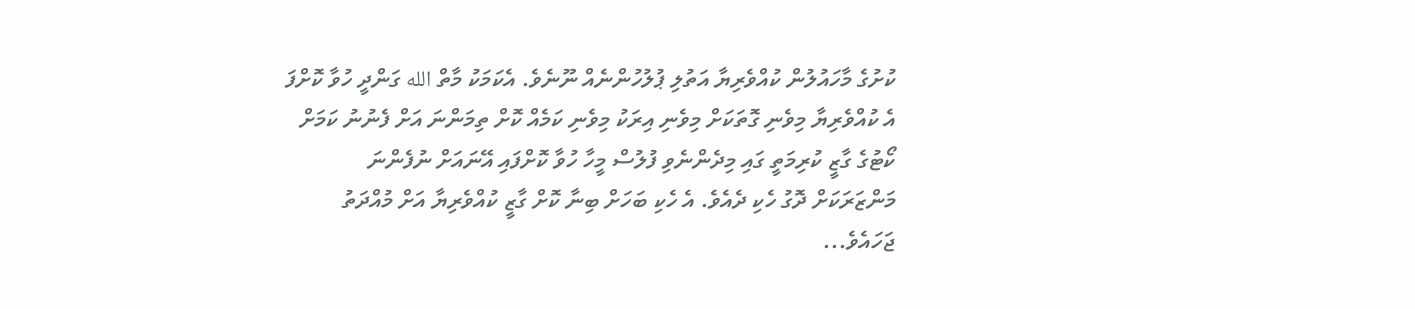ކުށުގެ މާހައުލުން ކުއްވެރިޔާ އަތުލި ޕުލުހުންނެއް ނޫނެވެ. އެކަމަކު މާތް الله ގަންދީ ހުވާ ކޮށްފަ އެ ކުއްވެރިޔާ މިވެނި ގޮތަކަށް މިވެނި އިރަކު މިވެނި ކަމެއް ކޮށް ތިމަންނަ އަށް ފެނުނު ކަމަށް ކޯޓުގެ ގާޒީ ކުރިމަތީ ގައި މިދެންނެވި ފުލުސް މީހާ ހުވާ ކޮށްފައި އޭނައަށް ނުފެންނަ މަންޒަރަކަށް ދޮގު ހެކި ދެއެވެ. އެ ހެކި ބަހަށް ބިނާ ކޮށް ގާޒީ ކުއްވެރިޔާ އަށް މުއްދަތު ޖަހައެވެ...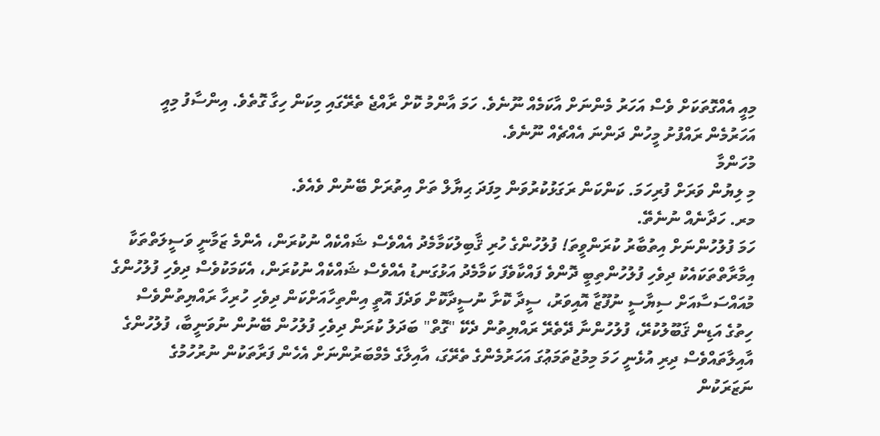މިއީ އެއްގޮތަކަށް ވެސް އަހަރު މެންނަށް އާކަމެއް ނޫނެވެ. ހަމަ އާންމު ކޮށް ރާއްޖެ ތެރޭގައި މިކަން ހިގާ ގޮތެވެ. އިންސާފު މިއީ އަހަރުމެން ރައްފުށު މީހުން ދަންނަ އެއްޗެއް ނޫނެވެ.
މުހަންމާ
މި ލިޔުން ވަރަށް ފުރިހަމަ. ކަންކަން ރަގަޅުކުރުވަން މިފަދަ ޙިޔާލް ތަށް އިތުރަށް ބޭނުން ވެއެވެ.
މރ. ހަދާނެއް ނުނެތޭ.
ހަމަ ފުލުހުންނަށް އިތުބާރު ކުރަންވީތަ! ފުލުހުންގެ ހުރި ޤާބިލުކަމާމެދު އެއްވެސް ޝައްކެއް ނުކުރަން، އެންމެ ޒަމާނީ ވަސީލަތްތަކާ އިމާރާތްތަކައެކު ދިވެހި ފުލުހުންތިބީ ދޮންވެ ފައްކާވެފަ ކަމާމެދު އަޅުގަނޑު އެއްވެސް ޝައްކެއް ނުކުރަން، އެކަމަކުވެސް ދިވެހި ފުލުހުންގެ މުއައްސަސާއަށް ސިޔާސީ ނުފޫޒާ އޮއިވަރު، ސީދާ ކޮށާ ނުސީދާކޮށް ވަދެފަ އޮތީ އިންތިހާއަށްކަން ދިވެހި ހުރިހާ ރައްޔިތުންވެސް ހިތުގެ އަޑިން ޤަބޫލުކުރޭ، ފުލުހުންނާ ދޭތެރޭ ރައްޔިތުން ދެކޭ "ގޮތް" ބަދަލު ކުރަން ދިވެހި ފުލުހުން ބޭނުން ނުވަނީބާ، ފުލުހުންގެ އާއިލާތައްވެސް ދިރި އުޅެނީ ހަމަ މިމުޖުތަމަޢުގަ އަހަރުމެންގެ ތެރޭގަ، އާއިލާގެ މެމްބަރުންނަށް އެހެން ފަރާތަކުން ނުރުހުމުގެ ނަޒަރަކުން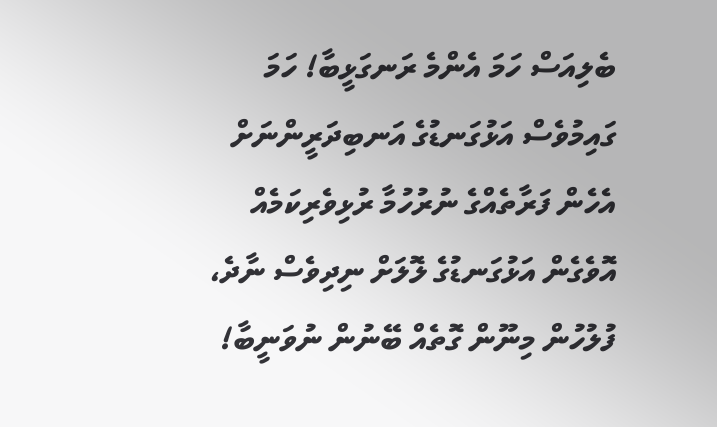ބެލިއަސް ހަމަ އެންމެ ރަނގަޅީބާ! ހަމަ ގައިމުވެސް އަޅުގަނޑުގެ އަނބިދަރީންނަށް އެހެން ފަރާތެއްގެ ނުރުހުމާ ރުޅިވެރިކަމެއް އޮވެގެން އަޅުގަނޑުގެ ލޮލަށް ނިދިވެސް ނާދެ، ފުލުހުން މިނޫން ގޮތެއް ބޭނުން ނުވަނީބާ!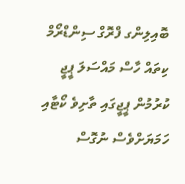ބޮއިލިންގ ފްރޮގް ސިންޑްރޯމް
ކިތައް ހާސް މައްސަލަ ޕީޖީ ކުރުމުން ޕީޖީގައި ތާށިވެ ކޯޓާއި ހަމަޔަށްވެސް ނުގޮސް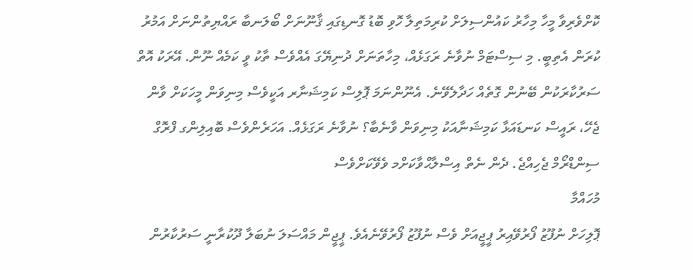ކޮށްވެރިވާ މީހާ މިހާރު ކައުންސިލަށް ކުރިމަތިލާ ހޮވި ބޮޑު ގޮނޑިގައި ޤާނޫނަށް ބޯލަނބާ ރައްޔިތުންނަށް އަމުރު ކުރަން އެތިބީ. މި ސިސްޓަމް ނުވާނެ ރަގަޅެއް، މިހާތަނަށް ދުނިޔޭގަ އެއްވެސް ތާކު ވީ ކަމެއް ނޫން. އޭރަކު އޮތް ސަރުކާރަކުން ބޭނުން ގޮތެއް ހަދާލެވޭނެ. އެނޫންނަމަ ޕޮލިސް ކަމިޝަނާރ އަކީވެސް މިނިވަން މީހަކަށް ވާން ޖެހޭ، ރައީސް ކަނޑައަޅާ ކަމިޝަނާއަކު މިނިވަން ވާނެބާ؟ ނުވާނެ ރަގަޅެއް. އަހަރެންވެސް ބޮއިލިންގ ފްރޮގް ސިންޑްރޯމް ޖެހިއްޖެ. ދެން ނެތް އިސްލާޙްވާކަށްމ ވެވޭކަށްވެސް
މުހައްމާ
ޕޮލިހަށް ނުފޫޒު ފޯރުވޭއިރު ޕީޖީއަށް ވެސް ނުފޫޒު ފޯރުވޭނެއެވެ. ޕީޖީން މައްސަލަ ނުބަލާ ދޫކުރާނީ ސަރުކާރުން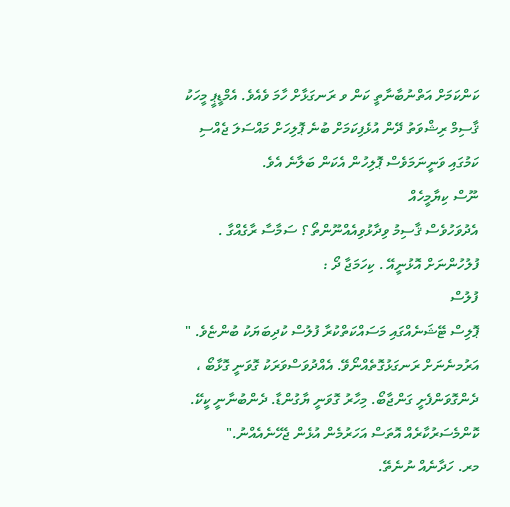ކަންކަމަށް އަތްނުބާނާތީ ކަން ވ ރަނގަޅާށް ހާމަ ވެއެވެ. އެމްޑީޕީ މީހަކު ޤާސިމް ރިޝްވަތު ދޭން އުޅެފިކަމަށް ބުނެ ޕޮލިހަށް މައްސަލަ ޖެއްސި ކަމުގައި ވަނީނަމަވެސް ޕޮލިހުން އެކަން ބަލާނެ އެވެ.
ނޫސް ކިޔާމީހެއް
އެދުވަހުވެސް ޤާސިމު ވިދާޅުވިއެއްނޫންތޯ ؟ ސަމާސާ ރާގެއްގާ . ފުލުހުންނަށް އޮޅުނީއޭ . ކިހަމަޖާ ދޯ :
ފުލުސް
ޕޮލިސް ޓޭޝަނެއްގައި މަސައްކަތްކުރާ ފުލުސް ކުދިބަޔަކު ބުންޏެވެ. " އަރުމނެނަށް ރަނގަޅުގޮތެއްނޯވޭ. އެއްދުވަސްވަރަކު ގޮވަނީ ގޮޅާބޯ ، ދެންގޮވަންފެށީ ގަންޖާބޯ. މިހާރު ގޮވަނީ ޔާގުންޑާ. ދެންބުނާނީ ކީކޭ. ކޮންމެސަރުކާރެއް އޮތަސް އަހަރުމެން އުޅެން ޖެހޭނެއެއްނު."
މރ. ހަދާނެއް ނުނެތޭ.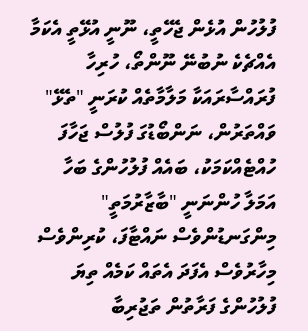ފުލުހުން އުޅެން ޖެހޭތީ، ނޫނީ އުޅޭތީ އެކަމާ އެއްޗެކެ ނުބުނޭ ނޫންތޯ، ހުރިހާ ފުރައްސާރައަކާ މަލާމާތެއް ކުރަނީ "ތެޅޭ" ވައްތަރުން، ނަންބޯޑުގަ ފުލުސް ޖަހާފަ ހުއްޓެއްކަމަކު، ބައެއް ފުލުހުންގެ ބަހާ އަމަލާ ހުންނަނީ "ބާޒާރުމަތީ" މިންގަނޑުންވެސް ނައްޓާފަ، ކުރިންވެސް މިހާރުވެސް އެފަދަ އެތައް ކަމެއް ތިޔަ ފުލުހުންގެ ފަރާތުން ތަޖުރިބާ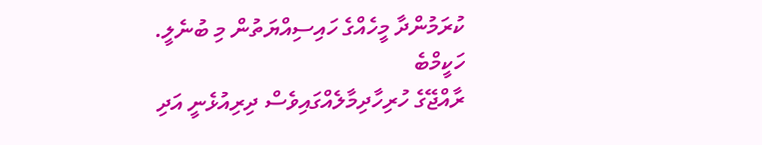ކުރަމުންދާ މީހެއްގެ ހައިސިއްޔަތުން މި ބުނެލީ.
ހަކީމްބެ
ރާއްޖޭގެ ހުރިހާދިމާލެއްގައިވެސް ދިރިއުޅެނީ އަދި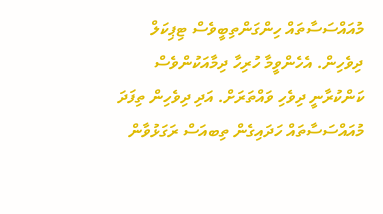މުއައްސަސާތައް ހިންގަންތިބީވެސް ޓިޕިކަލް ދިވެހިން. އެހެންވީމާ ހުރިހާ ދިމާއަކުންވެސް ކަންކުރާނީ ދިވެހި ވައްތަރަށް. އަދި ދިވެހިން ތިފަދަ މުއައްސަސާތައް ހަދައިގެން ތިބއަސް ރަގަޅުވާން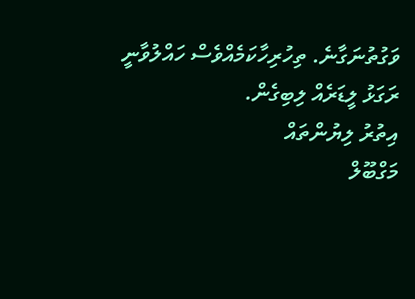ވަގުތުނަގާނެ. ތިހުރިހާކަމެއްވެސް ހައްލުވާނީ ރަގަޅު ލީޑަރެއް ލިބިގެން.
އިތުރު ލިޔުންތައް
މަގްބޫލް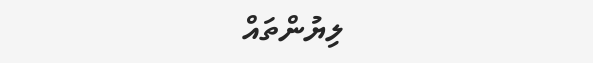ލިޔުންތައް